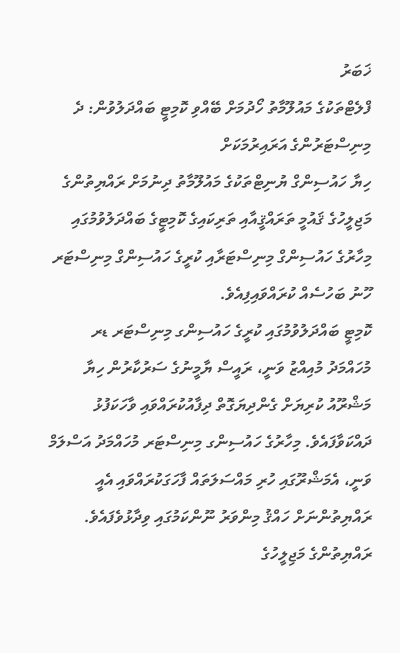ޚަބަރު
ފްލެޓްތަކުގެ މައުލޫމާތު ހޯދުމަށް ބޭއްވި ކޮމިޓީ ބައްދަލުވުން: ދެ މިނިސްޓަރުންގެ އަރައިރުމަކަށް
ހިޔާ ހައުސިންގް ޔުނިޓްތަކުގެ މައުލޫމާތު ދިނުމަށް ރައްޔިތުންގެ މަޖިލީހުގެ ޤައުމީ ތަރައްޤީއާއި ތަރިކައިގެ ކޮމިޓީގެ ބައްދަލުވުމުގައި މިހާރުގެ ހައުސިންގް މިނިސްޓަރާއި ކުރީގެ ހައުސިންގް މިނިސްޓަރ ހޫނު ބަހުސެއް ކުރައްވައިފިއެވެ.
ކޮމިޓީ ބައްދަލުވުމުގައި ކުރީގެ ހައުސިންގ މިނިސްޓަރ ޑރ މުހައްމަދު މުއިއްޒު ވަނީ، ރައީސް ޔާމީނުގެ ސަރުކާރުން ހިޔާ މަޝްރޫއު ކުރިޔަށް ގެންދިޔަގޮތް ދިފާއުކުރައްވައި ވާހަކަފުޅު ދައްކަވާފައެވެ. މިހާރުގެ ހައުސިންގ މިނިސްޓަރ މުހައްމަދު އަސްލަމް ވަނީ، އެމަޝްރޫގައި ހުރި މައްސަލަތައް ފާހަގަކުރައްވައި އެއީ ރައްޔިތުންނަށް ހައްޤު މިންވަރު ނޫންކަމުގައި ވިދާޅުވެފައެވެ.
ރައްޔިތުންގެ މަޖިލީހުގެ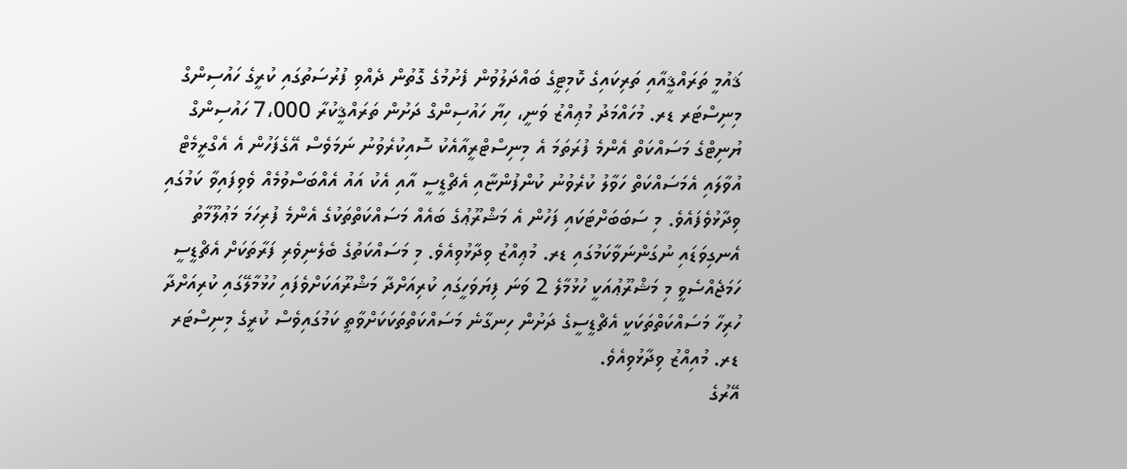ޤައުމީ ތަރައްޤީއާއި ތަރިކައިގެ ކޮމިޓީގެ ބައްދަލުވުން ފެށުމުގެ ގޮތުން ދެއްވި ފުރުސަތުގައި ކުރީގެ ހައުސިންގް މިނިސްޓަރ ޑރ. މުހައްމަދު މުޢިއްޒު ވަނީ، ހިޔާ ހައުސިންގް ދަށުން ތަރައްޤީކުރާ 7،000 ހައުސިންގް ޔުނިޓްގެ މަސައްކަތް އެންމެ ފުރަތަމަ އެ މިނިސްޓްރީއާއެކު ސޮއިކުރެވުނު ނަމަވެސް އޭގެފަހުން އެ އެގްރީމެޓް އުވާލައި އެމަސައްކަތް ހަވާލު ކުރެވުނު ކުންފުންޏާއި އެޗްޑީސީ އާއި އެކު އައު އެއްބަސްވުމެއް ވެވިފައިވާ ކަމުގައި ވިދާޅުވެފައެވެ. މި ސަބަބަށްޓަކައި ފަހުން އެ މަޝްރޫޢުގެ ބައެއް މަސައްކަތްތަކުގެ އެންމެ ފުރިހަމަ މަޢުލޫމާތު އެނގިވަޑައި ނުގަންނަވާކަމުގައި ޑރ. މުޢިއްޒު ވިދާޅުވިއެވެ. މި މަސައްކަތުގެ ބެލެނިވެރި ފަރާތަކަށް އެޗްޑީސީ ހަމަޖެއްސެވީ މި މަޝްރޫޢުއަކީ ހުޅުމާލެ 2 ވަނަ ފިޔަވަހީގައި ކުރިއަށްދާ މަޝްރޫއަކަށްވެފައި ހުޅުމާލޭގައި ކުރިއަށްދާ ހުރިހާ މަސައްކަތްތަކަކީ އެޗްޑީސީގެ ދަށުން ހިނގާނެ މަސައްކަތްތަކަކަށްވާތީ ކަމުގައިވެސް ކުރީގެ މިނިސްޓަރ ޑރ. މުއިއްޒު ވިދާޅުވިއެވެ.
އޭރުގެ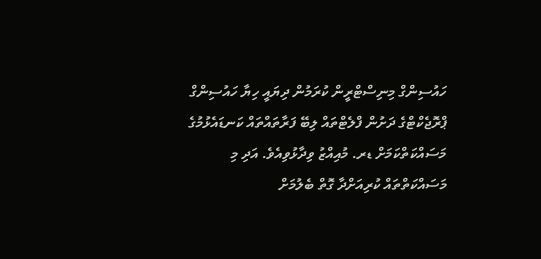ހައުސިންގް މިނިސްޓްރީން ކުރަމުން ދިޔައީ ހިޔާ ހައުސިންގް ޕްރޮޖެކްޓްގެ ދަށުން ފްލެޓްތައް ލިބޭ ފަރާތައްތައް ކަނޑައެޅުމުގެ މަސައްކަތްކަމަށް ޑރ. މުއިއްޒު ވިދާޅުވިއެވެ. އަދި މި މަސައްކަތްތައް ކުރިއަށްދާ ގޮތް ބެލުމަށް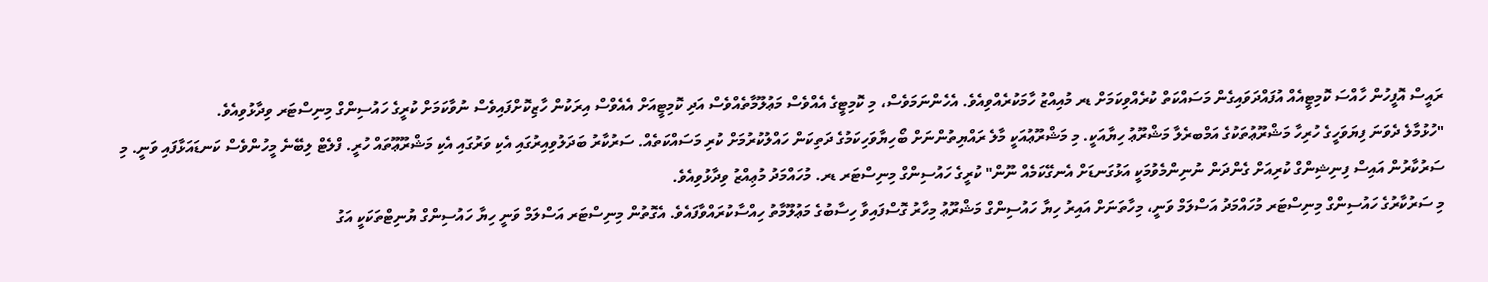ރައީސް އޮފީހުން ހާއްސަ ކޮމިޓީއެއް އުފައްދަވައިގެން މަސައްކަތް ކުރެއްވިކަމަށް ޑރ މުއިއްޒު ހާމަކުރެއްވިއެވެ. އެހެންނަމަވެސް، މި ކޮމިޓީގެ އެއްވެސް މަޢުލޫމާތެއްވެސް އަދި ކޮމިޓީއަށް އެއެވްސް އިރަކުން ހާޒިކޮށްފައިވެސް ނުވާކަމަށް ކުރީގެ ހައުސިންގް މިނިސްޓަރ ވިދާޅުވިއެވެ.
"ހުޅުމާލެ ދެވަނަ ފިޔަވަހީގެ ހުރިހާ މަޝްރޫޢުތަކުގެ އަމްބރެލާ މަޝްރޫޢު ހިޔާއަކީ. މި މަޝްރޫޢުއަކީ މާލެ ރައްޔިތުންނަށް ބޯހިޔާވަހިކަމުގެ ދަތިކަން ހައްލުކުރުމަށް ކުރި މަސައްކަތެއް. ސަރުކާރު ބަދަލުވިއިރުގައި އެކި ވަރުގައި އެކި މަޝްރޫޢޫތައް ހުރީ. ފްލެޓް ލިބޭނެ މީހުންވެސް ކަނޑައަޅާފައި ވަނީ. މި ސަރުކާރުން އައިސް ފިނިޝިންގް ކުރިއަށް ގެންދަން ނުނިންމެވުމަކީ އަޅުގަނޑަށް އެނގޭކަމެއް ނޫން" ކުރީގެ ހައުސިންގް މިނިސްޓަރ ޑރ. މުހައްމަދު މުޢިއްޒު ވިދާޅުވިއެވެ.
މި ސަރުކާރުގެ ހައުސިންގް މިނިސްޓަރ މުހައްމަދު އަސްލަމް ވަނީ، މިހާތަނަށް އައިރު ހިޔާ ހައުސިންގް މަޝްރޫޢު މިހާރު ގޮސްފައިވާ ހިސާބުގެ މަޢުލޫމާތު ހިއްސާކުރައްވާފައެވެ. އެގޮތުން މިނިސްޓަރ އަސްލަމް ވަނީ ހިޔާ ހައުސިންގް ޔުނިޓްތަކަކީ އަގު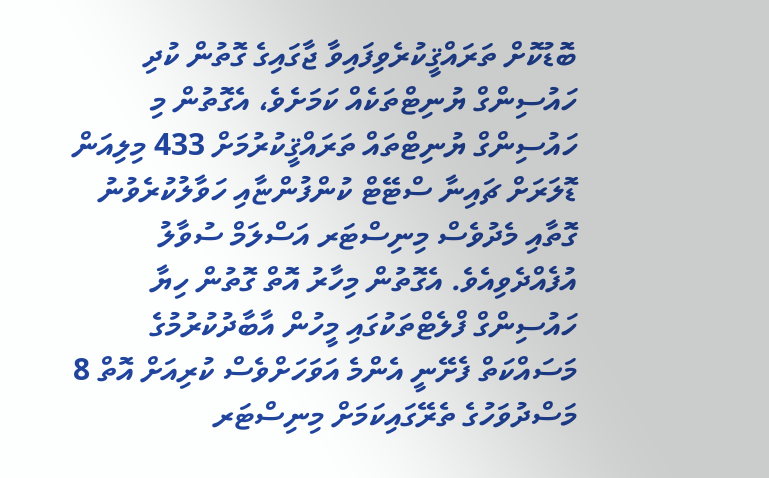ބޮޑުކޮށް ތަރައްޤީކުރެވިފައިވާ ޖާގައިގެ ގޮތުން ކުދި ހައުސިންގް ޔުނިޓްތަކެއް ކަމަށެވެ، އެގޮތުން މި ހައުސިންގް ޔުނިޓްތައް ތަރައްޤީކުރުމަށް 433 މިލިއަން ޑޮލަރަށް ޗައިނާ ސްޓޭޓް ކުންފުންޏާއި ހަވާލުކުރެވުނު ގޮތާއި މެދުވެސް މިނިސްޓަރ އަސްލަމް ސުވާލު އުފެއްދެވިއެވެ. އެގޮތުން މިހާރު އޮތް ގޮތުން ހިޔާ ހައުސިންގް ފްލެޓްތަކުގައި މީހުން އާބާދުކުރުމުގެ މަސައްކަތް ފެށޭނީ އެންމެ އަވަހަށްވެސް ކުރިއަށް އޮތް 8 މަސްދުވަހުގެ ތެރޭގައިކަމަށް މިނިސްޓަރ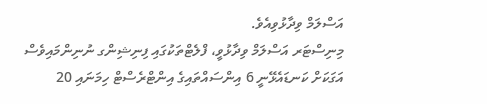އަސްލަމް ވިދާޅުވިއެވެ.
މިނިސްޓަރ އަސްލަމް ވިދާޅުވީ، ފްލެޓްތަކުގައި ފިނިޝިންގ ނުނިންމައިވެސް އަގަކަށް ކަނޑައެޅޭނީ 6 އިންސައްތައިގެ އިންޓްރެސްޓް ހިމަނައި 20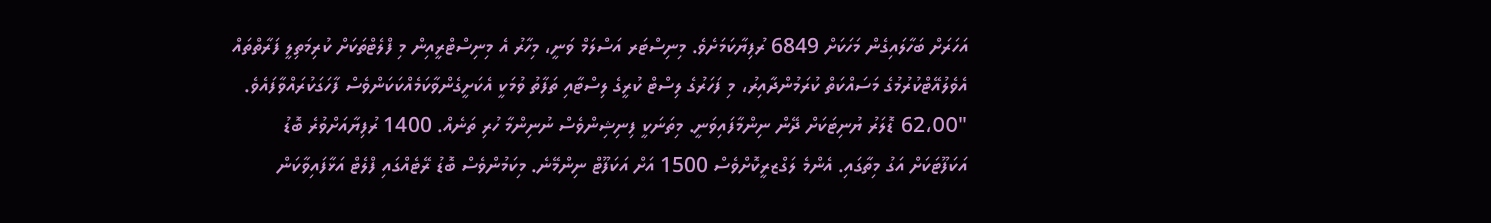އަހަރަށް ބަހާލައިގެން މަހަކަށް 6849 ރުފިޔާކަމަށެވެ. މިނިސްޓަރ އަސްލަމް ވަނީ، މިހާރު އެ މިނިސްޓްރީއިން މި ފްލެޓްތަކަށް ކުރިމަތިލީ ފަރާތްތައް އެވެލުއޭޓްކުރުމުގެ މަސައްކަތް ކުރަމުންދާއިރު، މި ފަހަރުގެ ލިސްޓް ކުރީގެ ލިސްޓާއި ތަފާތު ވުމަކީ އެކަށީގެންވާކަމެއްކަކަންވެސް ފާހަގަކުރައްވާފައެވެ.
"62،00 ޑޮލަރު ޔުނިޓަކަށް ދޭން ނިންމާފައިވަނީ. މިތަނަކީ ފިނިޝިންވެސް ނުނިންމާ ހުރި ތަނެއް. 1400 ރުފިޔާއަށްވުރެ ބޮޑު އަކަފޫޓަކަށް އަގު މިތާގައި. އެންމެ ލަގްޒރީކޮށްވެސް 1500 އަށް އަކަފޫޓް ނިންމޭނެ. މިކަމުންވެސް ބޮޑު ރޭޓެއްގައި ފްލެޓް އަޅާފައިވާކަން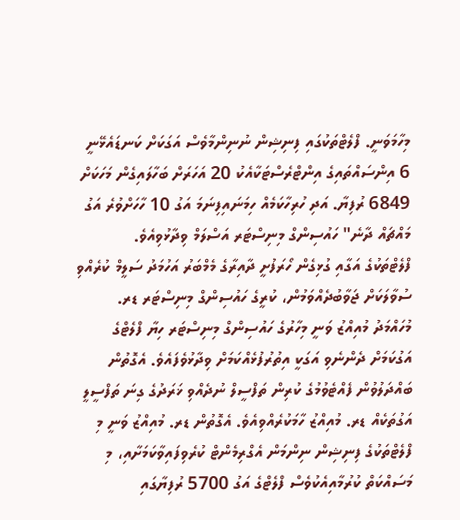މިހާމަވަނީ. ފްލެޓްތަކުގައި ފިނިޝިން ނުނިންމާވެސް އަގަކަށް ކަނޑައެޅޭނީ 6 އިންސައްތައިގެ އިންޓްރެސްޓަކާއެކު 20 އަހަރަށް ބަހާލައިގެން މަހަކަށް 6849 ރުފިޔާ. އަދި ހުރިހާކަމެއް ހިމަނައިފިނަމަ އަގު 10 ހާހަށްވުރެ އަގު މައްޗައް ދާނެ" ހައުސިންގް މިނިސްޓަރ އަސްލަމް ވިދާޅުވިއެވެ.
ފްލެޓްތަކުގެ އަގާއި ގުޅިގެން ހޯރަފުށީ ދާއިރާގެ މެމްބަރު އަހުމަދު ސަލީމް ކުރެއްވި ސުވާލަކަށް ޖަވާބުދެއްވަމުން، ކުރީގެ ހައުސިންގް މިނިސްޓަރ ޑރ. މުހައްމަދު މުއިއްޒު ވަނީ މިހާރުގެ ހައުސިންގް މިނިސްޓަރ ހިޔާ ފްލެޓްގެ އަގުކަމަށް ދެންނެވި އަގަކީ އިތުރުފުޅެއްކަމަށް ވިދާޅުވެފައެވެ. އެގޮތުން ބައްދަލުވުން ފެއްޓެވުމުގެ ކުރިން ތަފްސީލް ނުދެއްވި ޚަރަދުގެ ގިނަ ތަފްސީލީ އަގުތަކެއް ޑރ. މުއިއްޒު ހާމަކުރެއްވިއެވެ. އެގޮތުން ޑރ. މުއިއްޒު ވަނީ މި ފްލެޓްތަކުގެ ފިނިޝިން ނިންމަން އެގްރިމެންޓް ކުރެވިފައިވާކަމަށާއި، މި މަސައްކަތް ކުރުމާއިއެކުވެސް ފްލެޓްގެ އަގު 5700 ރުފިޔާގައި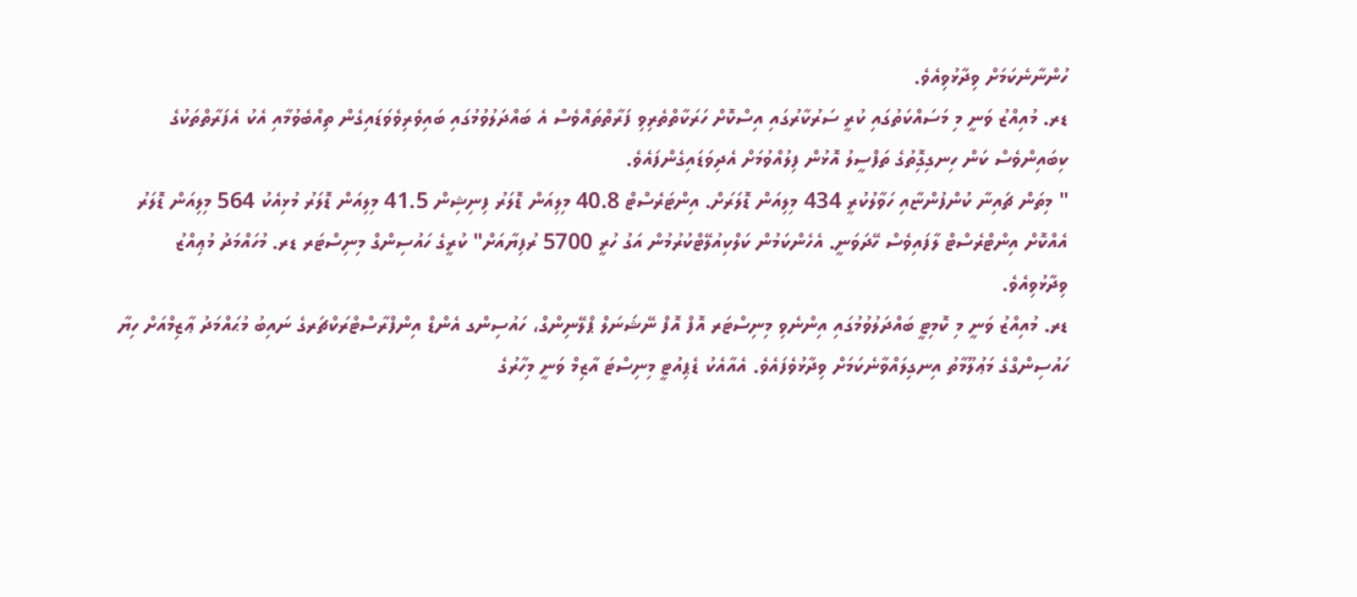ހުންނާނެކަމަށް ވިދާޅުވިއެވެ.
ޑރ. މުއިއްޒު ވަނީ މި މަސައްކަތުގައި ކުރީ ސަރުކާރުގައި އިސްކޮށް ހަރަކާތްތެރިވި ފަރާތްތައްވެސް އެ ބައްދަލުވުމުގައި ބައިވެރިވެވަޑައިގެން ތިއްބެވުމާއި އެކު އެފަރާތްތަކުގެ ކިބައިންވެސް ކަން ހިނގިގިޮތުގެ ތަފްސީލު އޮޅުން ފިލުއްވުމަށް އެދިވަޑައިގެންފައެވެ.
" މިތަން ޗައިނާ ކުންފުންޏާއި ހަވާލުކުރީ 434 މިލިއަން ޑޮލަރަށް. އިންޓަރެސްޓް 40.8 މިލިއަން ޑޮލަރު ފިނިޝިން 41.5 މިލިއަން ޑޮލަރު މުޅިއެކު 564 މިލިއަން ޑޮލަރު އެއްކޮށް އިންޓްރެސްޓް ލާފައިވެސް ހޭދަވަނީ. އެހެންކަމުން ކަލްކިއުލޭޓްކުރުމުން އަގު ހުރީ 5700 ރުފިޔާއަށް" ކުރީގެ ހައުސިންގް މިނިސްޓަރ ޑރ. މުހައްމަދު މުޢިއްޒު ވިދާޅުވިއެވެ.
ޑރ. މުއިއްޒު ވަނީ މި ކޮމިޓީ ބައްދަލުވުމުގައި އިންނެވި މިނިސްޓަރ އޮފް އޮފް ނޭޝަނަލް ޕްލޭނިންގް، ހައުސިންގ އެންޑް އިންފްރާސްޓްރަކްޗަރގެ ނައިބު މުޙައްމަދު ޢާޒިމްއަށް ހިޔާ ހައުސިންގްގެ މަޢުލޫމާތު އިނގިލައްވާނެކަމަށް ވިދާޅުވެފައެވެ. އެއާއެކު ޑެޕިއުޓީ މިނިސްޓަ އާޒިމް ވަނީ މިހާރުގެ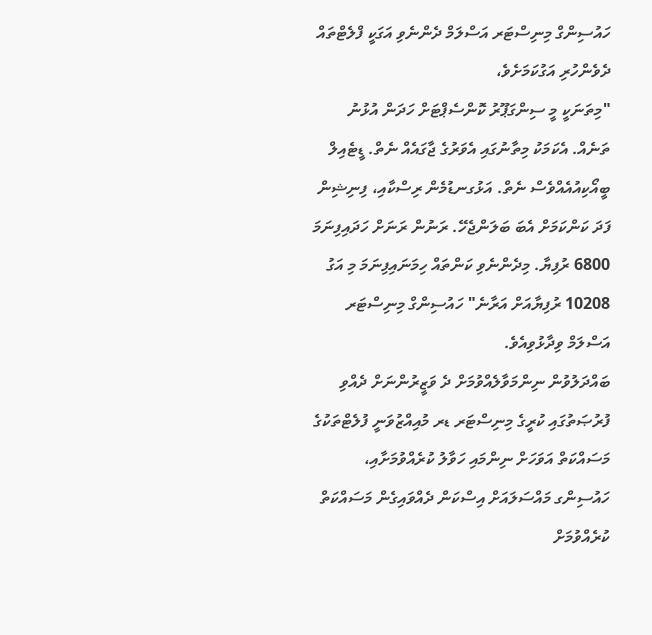ހައުސިންގް މިނިސްޓަރ އަސްލަމް ދެންނެވި އަގަކީ ފްލެޓްތައް ދެވެންހުރި އަގުކަމަށެވެ،
"މިތަނަކީ މީ ސިންގަޕޫރު ކޮންސެޕްޓަށް ހަދަން އުޅުނު ތަނެއް. އެކަމަކު މިތާނުގައި އެވަރުގެ ޖާގައެއް ނެތް. ޑީޓެއިލް ބީއޯކިއުއެއްވެސް ނެތް. އަޅުގނޑުމެން ރިސްކާއި، ފިނިޝިން ފަދަ ކަންކަމަށް އެބަ ބަލަންޖެހޭ. ރަނުން ރަނަށް ހަދައިފިނަމަ 6800 ރުފިޔާ. މިދެންނެވި ކަންތައް ހިމަނައިފިނަމަ މި އަގު 10208 ރުފިޔާއަށް އަރާނެ" ހައުސިންގް މިނިސްޓަރ އަސްލަމް ވިދާޅުވިއެވެ.
ބައްދަލުވުން ނިންމަވާލެއްވުމަށް ދެ ވަޒީރުންނަށް ދެއްވި ފުރުޞަތުގައި ކުރީގެ މިނިސްޓަރ ޑރ މުއިއްޒުވަނީ ފުލެޓްތަކުގެ މަސައްކަތް އަވަހަށް ނިންމައި ހަވާލު ކުރެއްވުމަށާއި، ހައުސިންގ މައްސަލައަށް އިސްކަން ދެއްވައިގެން މަސައްކަތް ކުރެއްވުމަށް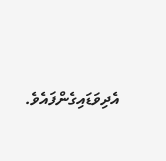އެދިވަޑައިގެންފައެވެ.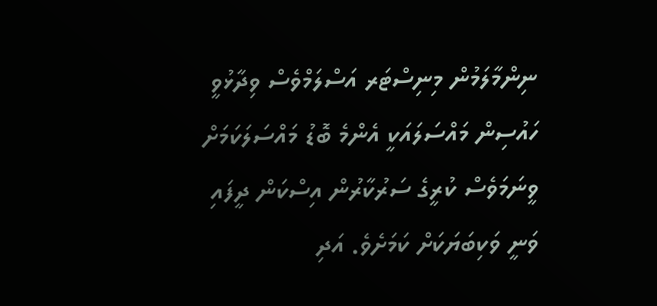ނިންމާލަމުން މިނިސްޓަރ އަސްލަމްވެސް ވިދާޅުވީ ހައުސިން މައްސަލައަކީ އެންމެ ބޮޑު މައްސަލަކަމަށް ވީނަމަވެސް ކުރީގެ ސަރުކާރުން އިސްކަން ދީފައި ވަނީ ވަކިބަޔަކަށް ކަމަށެވެ. އަދި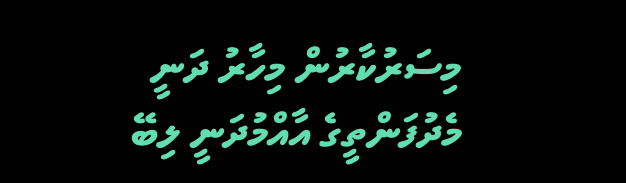މިސަރުކާރުން މިހާރު ދަނީ މެދުފަންތީގެ އާއްމުދަނީ ލިބޭ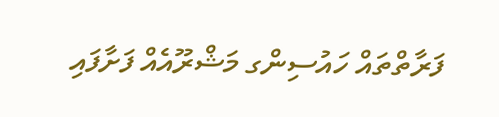ފަރާތްތައް ހައުސިންގ މަޝްރޫއެއް ފަށާފައި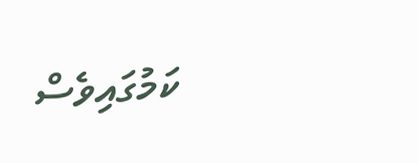ކަމުގައިވެސް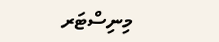މިނިސްޓަރ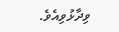ވިދާޅުވިއެވެ.